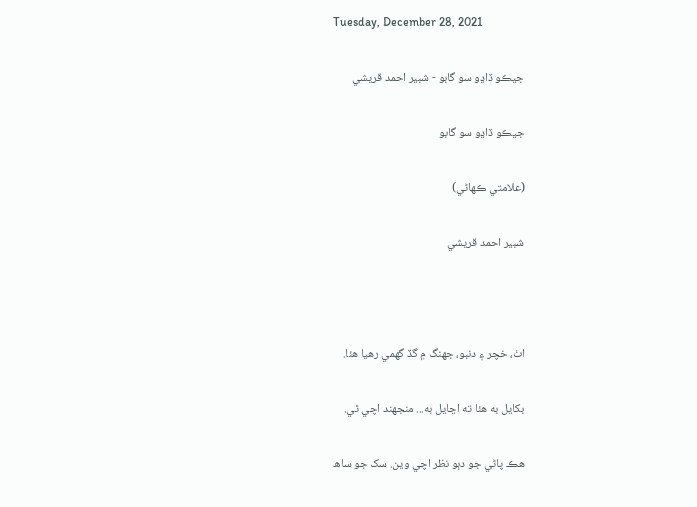Tuesday, December 28, 2021

جيڪو ڏاڍو سو گابو - شبير احمد قريشي

جيڪو ڏاڍو سو گابو

(علامتي ڪھاڻي)

شبير احمد قريشي



اٺ، خچر ۽ دنبو، جھنگ ۾ گڏ گھمي رھيا هئا.

بکايل به هئا ته اڃايل به... منجھند اچي ٿي.

هڪ پاڻي جو دٻو نظر اچي وين. سک جو ساھ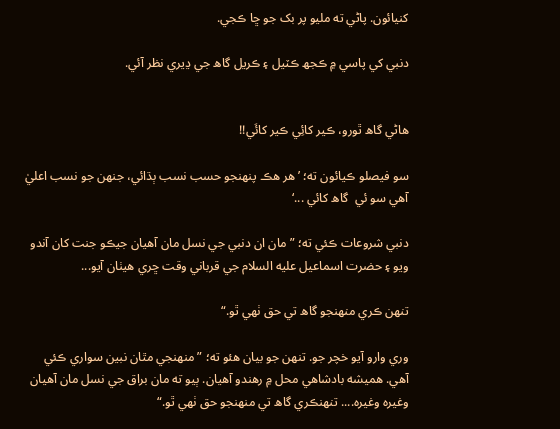کنيائون. پاڻي ته مليو پر بک جو ڇا ڪجي.

دنبي کي پاسي ۾ ڪجھ ڪٽيل ۽ ڪريل گاھ جي ڍيري نظر آئي.


هاڻي گاھ ٿورو، ڪير کائِي ڪير کائَي!!

سو فيصلو ڪيائون ته؛ ’هر هڪ پنھنجو حسب نسب ٻڌائي، جنھن جو نسب اعليٰ آهي سو ئي  گاھ کائي ...‘

دنبي شروعات ڪئي ته؛ ”مان ان دنبي جي نسل مان آهيان جيڪو جنت کان آندو ويو ۽ حضرت اسماعيل عليه السلام جي قرباني وقت ڇري هيٺان آيو...

تنھن ڪري منھنجو گاھ تي حق ٺھي ٿو.“

وري وارو آيو خچر جو. تنھن جو بيان هئو ته؛ ”منھنجي مٿان نبين سواري ڪئي آهي. هميشه بادشاهي محل ۾ رهندو آهيان. ٻيو ته مان براق جي نسل مان آهيان وغيره وغيره.... تنھنڪري گاھ تي منھنجو حق ٺھي ٿو.“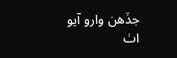جڏهن وارو آيو اٺ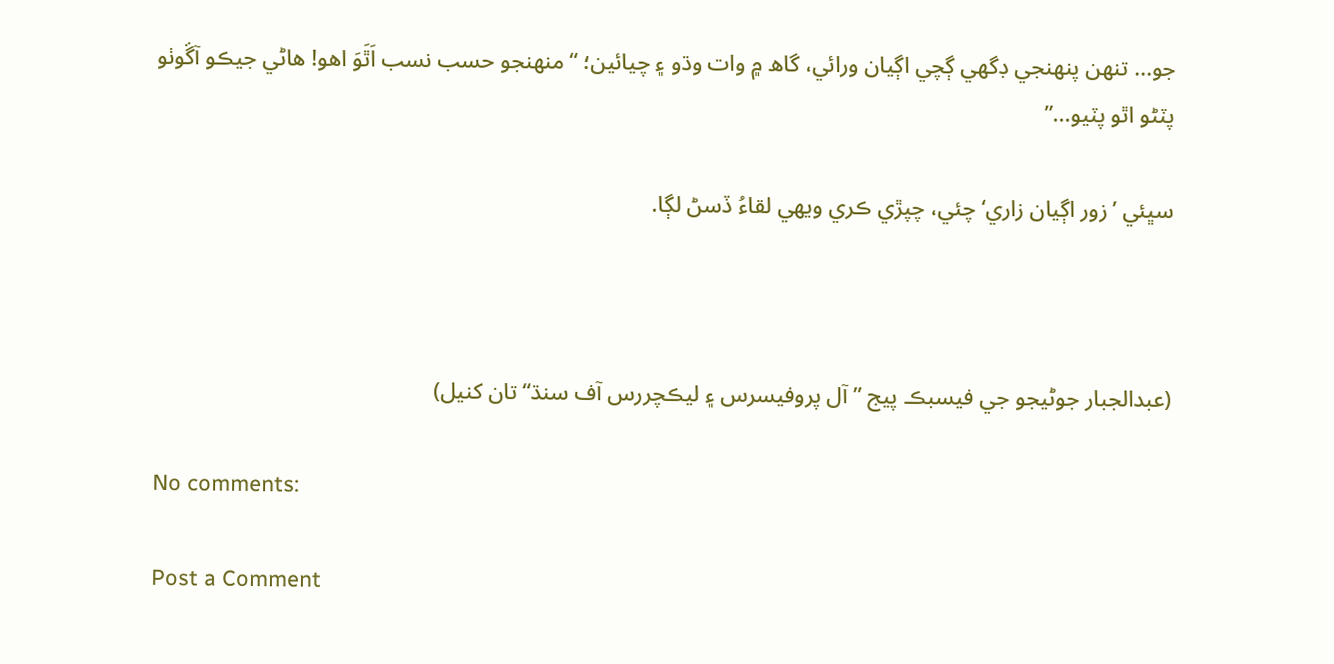جو... تنھن پنھنجي ڊگھي ڳچي اڳيان ورائي، گاھ ۾ وات وڌو ۽ چيائين؛ “منھنجو حسب نسب اَٿَوَ اهو! هاڻي جيڪو آڱوٺو پٽڻو اٿو پٽيو...”

سڀئي ’زور اڳيان زاري‘ چئي، چپڙي ڪري ويھي لقاءُ ڏسڻ لڳا.



(عبدالجبار جوڻيجو جي فيسبڪ پيج ”آل پروفيسرس ۽ ليڪچررس آف سنڌ“ تان کنيل)

No comments:

Post a Comment